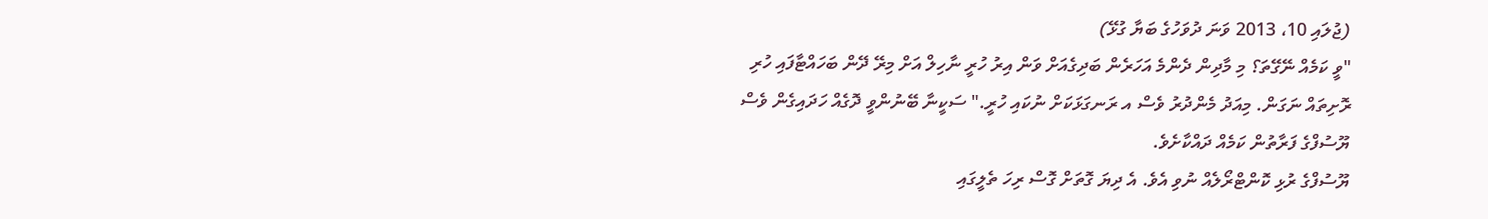(ޖުލައި 10، 2013 ވަނަ ދުވަހުގެ ބަޔާ ގުޅޭ)
"ވީ ކަމެއް ނޭގޭތަ؟ މި މާދިން ދެންމެ އަހަރެން ބަދިގެއަށް ވަން އިރު ހުރީ ނާހިލް އަށް މިރޭ ދޭން ބަހައްޓާފައި ހުރި ރޮށިތައް ނަގަން. މިއަދު މެންދުރު ވެސް އ ރަނގަޅަކަށް ނުކައި ހުރީ." ސަކީނާ ބޭނުންވީ ދޮގެއް ހަދައިގެން ވެސް ޔޫސުފްގެ ފަރާތުން ކަމެއް ދައްކާށެވެ.
ޔޫސުފްގެ ރުޅި ކޮންޓްރޯލެއް ނުވި އެވެ. އެ ދިޔަ ގޮތަށް ގޮސް ރިހަ ތެލީގައި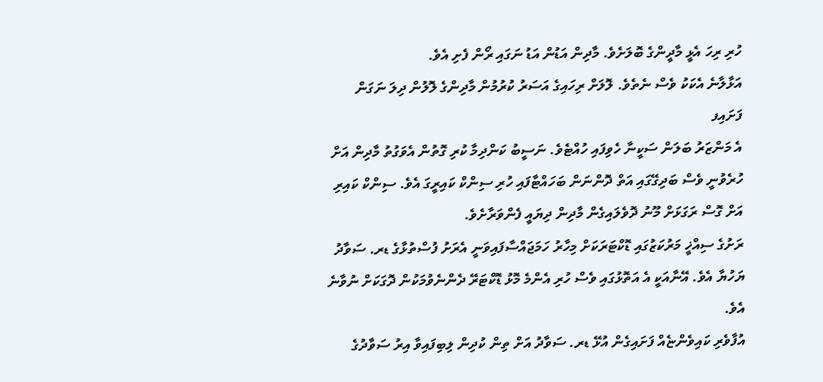ހުރި ރިހަ އެޅީ މާދީންގެ ބޮލަށެވެ. މާދިން އަޑުން އަޑު ނަގައި ރޯން ފެށި އެވެ.
އަޅާލާނެ އެކަކު ވެސް ނެތެވެ. ލޮލަށް ރިހައިގެ އަސަރު ކުރުމުން މާދިންގެ ލޮލުން ދިލަ ނަގަން ފަށައިފ
އެ މަންޒަރު ބަލަން ސަކީނާ ހެވިފައި ހުއްޓެވެ. ނަސީބު ކަންދިމާ ކުރި ގޮތުން އެވަގުތު މާދިން އަށް ހުރެވުނީ ވެސް ބަދިގޭގައި އަތް ދޮންނަން ބަހައްޓާފައި ހުރި ސިންކް ކައިރީގަ އެވެ. ސިންކް ކައިރި އަށް ގޮސް ރަގަޅަށް މޫނު ދޮވެލައިގެން މާދިން ދިޔައީ ފެންވަރާށެވެ.
ރަށުގެ ސިއްޚީ މަރުކަޒުގައި ޑޮކްޓަރަކަށް މިހާރު ހަމަޖައްސާފައިވަނީ އެރަށު ފުސްތުޅާގެ ޑރ. ސަވާދު ޔަހުޔާ އެވެ. އޭނާއަކީ އެ އަތޮޅުގައި ވެސް ހުރި އެންމެ މޮޅު ޑޮކްޓަރޭ ދެންނެވުމަކުން ދޮގަކަށް ނުވާނެ އެވެ.
އުފާވެރި ކައިވެންޏެއް ފަށައިގެން އުޅޭ ޑރ. ސަވާދު އަށް ތިން ކުދިން ލިބިފައިވާ އިރު ސަވާދުގެ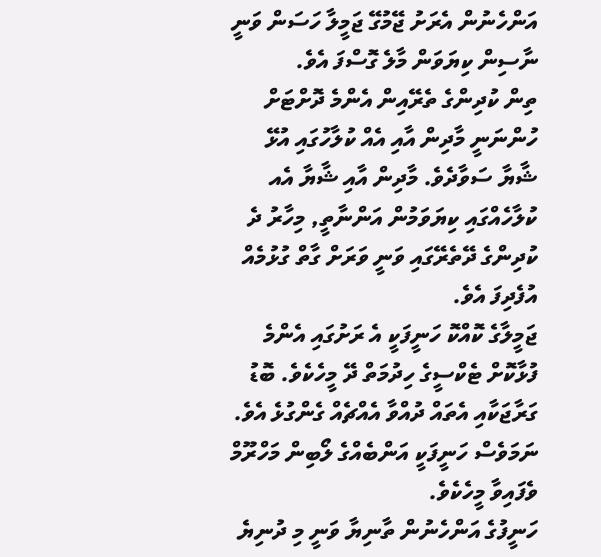އަންހެނުން އެރަށު ޖޭމުގޭ ޖަމީލާ ހަސަން ވަނީ ނާސިން ކިޔަވަން މާލެ ގޮސްފަ އެވެ.
ތިން ކުދިންގެ ތެރޭއިން އެންމެ ދޮށްޓަށް ހުންނަނީ މާދިން އާއި އެއް ކުލާހުގައި އުޅޭ ޝާޔާ ސަވާދެވެ. މާދިން އާއި ޝާޔާ އެއ ކުލާހެއްގައި ކިޔަވަމުން އަންނާތީ, މިހާރު ދެ ކުދިންގެ ދޭތެރޭގައި ވަނީ ވަރަށް ގާތް ގުޅުމެއް އުފެދިފަ އެވެ.
ޖަމީލާގެ ކޮއްކޮ ހަނީފަކީ އެ ރަށުގައި އެންމެ ފުޅާކޮށް ޓެކްސީގެ ހިދުމަތް ދޭ މީހެކެވެ. ބޮޑު ގަރާޖަކާއި އެތައް ދުއްވާ އެއްޗެއް ގެންގުޅެ އެވެ. ނަމަވެސް ހަނީފަކީ އަންބެއްގެ ލޯބިން މަހްރޫމް ވެފައިވާ މީހެކެވެ.
ހަނީފުގެ އަންހެނުން ތާނިޔާ ވަނީ މި ދުނިޔެ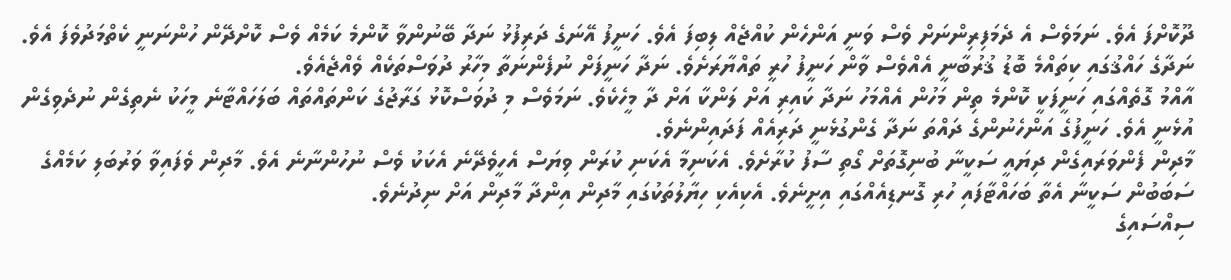ދޫކޮށްފަ އެވެ. ނަމަވެސް އެ ދެމަފިރިންނަށް ވެސް ވަނީ އަންހެން ކުއްޖެއް ލިބިފަ އެވެ. ހަނީފު އޭނަގެ ދަރިފުޅު ނަދާ ބޭނުންވާ ކޮންމެ ކަމެއް ވެސް ކޮށްދޭން ހުންނަނީ ކެތްމަދުވެފަ އެވެ.
ނަދާގެ ހައްޤުގައި ކިތައްމެ ބޮޑު ޤުރުބާނީ އެއްވެސް ވާން ހަނީފު ހުރީ ތައްޔާރަށެވެ. ނަދާ ހަނީފަށް ނުފެންނަތާ މިހާރު ދުވަސްތަކެއް ވެއްޖެއެވެ.
އާއްމު ގޮތެއްގައި ހަނީފަކީ ކޮންމެ ތިން މަހުން އެއްމަހު ނަދާ ކައިރި އަށް ލަންކާ އަށް ދާ މީހެކެވެ. ނަމަވެސް މި ދުވަސްކޮޅު ގަރާޖުގެ ކަންތައްތައް ބަލަހައްޓާނެ މީހަކު ނެތިގެން ނުދެވިގެން އުޅެނީ އެވެ. ހަނީފުގެ އަންހެނުންގެ ދައްތަ ނަދާ ގެންގުޅެނީ ދަރިއެއް ފަދައިންނެވެ.
މާދިން ފެންވަރައިގެން ދިޔައީ ސަކީނާ ބުނިގޮތަށް ގޯތި ސާފު ކުރާށެވެ. އެކަނިމާ އެކަނި ކުރަން ވިޔަސް އެހީވެދޭނެ އެކަކު ވެސް ނުހުންނާނެ އެވެ. މާދިން ވެފައިވާ ވަރުބަލި ކަމެއްގެ ސަބަބުން ސަކީނާ އެތާ ބަހައްޓާފައި ހުރި ގޮނޑިއެއްގައި އިށީނެވެ. އެކިއެކި ހިޔާލުތަކުގައި މާދިން އިންދާ މާދިން އަށް ނިދުނެވެ.
ސިއްސައިގެ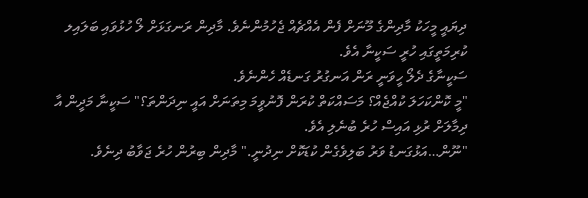ދިޔައީ މީހަކު މާދިންގެ މޫނަށް ފެން އެއްޗެއް ޖެހުމުންނެވެ. މާދިން ރަނގަޅަށް ލޯ ހުޅުވައި ބަލައިލ ކުރިމަތީގައި ހުރީ ސަކީނާ އެވެ.
ސަކީނާގެ ދެލޯ ހީވަނީ ރަން އަނގުރު ގަނޑެއް ހެންނެވެ.
"މީ ކޮންކަހަލަ ކުއްޖެއް؟ މަސައްކަތް ކުރަން ފޮނުވީމަ މިތަނަށް އައީ ނިދަންތަ؟" ސަކީނާ މަދީން އާ ދިމާލަށް ރުޅި އައިސް ހުރެ ބުނެލި އެވެ.
"ނޫން…އަޅުގަނޑު ވަރު ބަލިވެގެން ކުޑަކޮށް ނިދުނީ." މާދިން ބިރުން ހުރެ ޖަވާބު ދިނެވެ.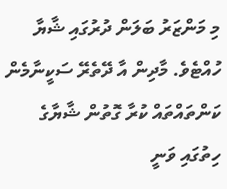މި މަންޒަރު ބަލަން ދުރުގައި ޝާޔާ ހުއްޓެވެ. މާދިން އާ ދޭތެރޭ ސަކީނާމެން ކަންތައްތައް ކުރާ ގޮތުން ޝާޔާގެ ހިތުގައި ވަނީ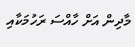މާދިން އަށް ހާއްސަ ރަހުމަކާއި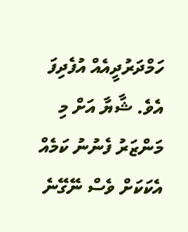ހަމްދަރުދީއެއް އުފެދިފަ އެވެ. ޝާޔާ އަށް މި މަންޒަރު ފެނުނު ކަމެއް އެކަކަށް ވެސް ނޭގޭނެ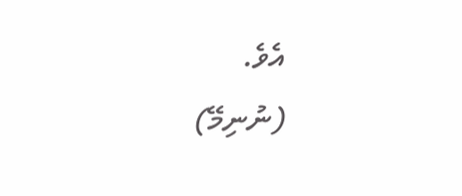އެވެ.
(ނުނިމޭ)